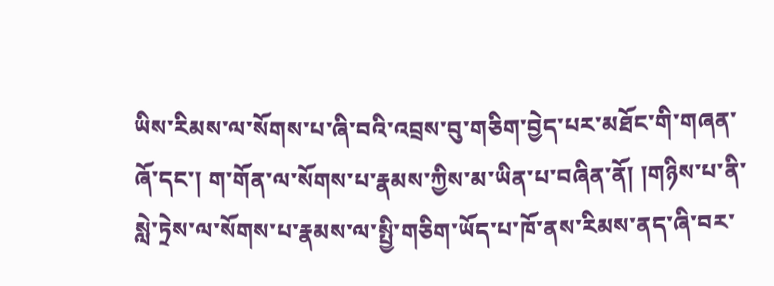ཡིས་རིམས་ལ་སོགས་པ་ཞི་བའི་འབྲས་བུ་གཅིག་བྱེད་པར་མཐོང་གི་གཞན་ཞོ་དང་། ག་གོན་ལ་སོགས་པ་རྣམས་ཀྱིས་མ་ཡིན་པ་བཞིན་ནོ། །གཉིས་པ་ནི་སླེ་ཏྲེས་ལ་སོགས་པ་རྣམས་ལ་སྤྱི་གཅིག་ཡོད་པ་ཁོ་ནས་རིམས་ནད་ཞི་བར་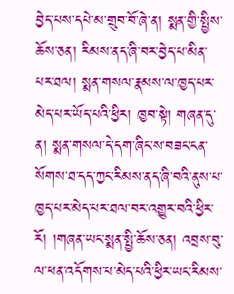བྱེད་པས་དཔེ་མ་གྲུབ་བོ་ཞེ་ན། སྨན་གྱི་སྤྱིས་ཆོས་ཅན། རིམས་ནད་ཞི་བར་བྱེད་པ་མིན་པར་ཐལ། སྨན་གསལ་རྣམས་ལ་ཁྱད་པར་མེད་པར་ཡོད་པའི་ཕྱིར། ཁྱབ་སྟེ། གཞན་དུ་ན། སྨན་གསལ་དེ་དག་ཞིང་ས་བཟང་ངན་སོགས་ཐ་དད་ཀྱང་རིམས་ནད་ཞི་བའི་ནུས་པ་ཁྱད་པར་མེད་པར་ཐལ་བར་འགྱུར་བའི་ཕྱིར་རོ། །གཞན་ཡང་སྨན་སྤྱི་ཆོས་ཅན། འབྲས་བུ་ལ་ཕན་འདོགས་པ་མེད་པའི་ཕྱིར་ཡང་རིམས་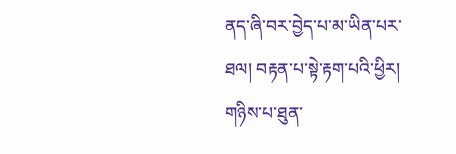ནད་ཞི་བར་བྱེད་པ་མ་ཡིན་པར་ཐལ། བརྟན་པ་སྟེ་རྟག་པའི་ཕྱིར། གཉིས་པ་ཐུན་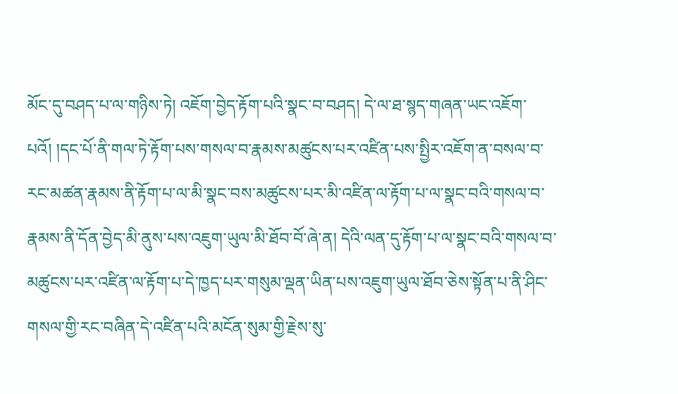མོང་དུ་བཤད་པ་ལ་གཉིས་ཏེ། འཇོག་བྱེད་རྟོག་པའི་སྣང་བ་བཤད། དེ་ལ་ཐ་སྙད་གཞན་ཡང་འཇོག་པའོ། །དང་པོ་ནི་གལ་ཏེ་རྟོག་པས་གསལ་བ་རྣམས་མཚུངས་པར་འཛིན་པས་སྤྱིར་འཇོག་ན་བསལ་བ་རང་མཚན་རྣམས་ནི་རྟོག་པ་ལ་མི་སྣང་བས་མཚུངས་པར་མི་འཛིན་ལ་རྟོག་པ་ལ་སྣང་བའི་གསལ་བ་རྣམས་ནི་དོན་བྱེད་མི་ནུས་པས་འཇུག་ཡུལ་མི་ཐོབ་བོ་ཞེ་ན། དེའི་ལན་དུ་རྟོག་པ་ལ་སྣང་བའི་གསལ་བ་མཚུངས་པར་འཛིན་ལ་རྟོག་པ་དེ་ཁྱད་པར་གསུམ་ལྡན་ཡིན་པས་འཇུག་ཡུལ་ཐོབ་ཅེས་སྟོན་པ་ནི་ཤིང་གསལ་གྱི་རང་བཞིན་དེ་འཛིན་པའི་མངོན་སུམ་གྱི་རྗེས་སུ་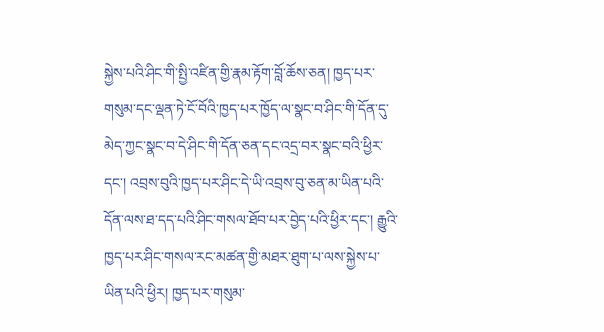སྐྱེས་པའི་ཤིང་གི་སྤྱི་འཛིན་གྱི་རྣམ་རྟོག་བློ་ཆོས་ཅན། ཁྱད་པར་གསུམ་དང་ལྡན་ཏེ་ངོ་བོའི་ཁྱད་པར་ཁྱོད་ལ་སྣང་བ་ཤིང་གི་དོན་དུ་མེད་ཀྱང་སྣང་བ་དེ་ཤིང་གི་དོན་ཅན་དང་འདྲ་བར་སྣང་བའི་ཕྱིར་དང་། འབྲས་བུའི་ཁྱད་པར་ཤིང་དེ་ཡི་འབྲས་བུ་ཅན་མ་ཡིན་པའི་དོན་ལས་ཐ་དད་པའི་ཤིང་གསལ་ཐོབ་པར་བྱེད་པའི་ཕྱིར་དང་། རྒྱུའི་ཁྱད་པར་ཤིང་གསལ་རང་མཚན་གྱི་མཐར་ཐུག་པ་ལས་སྐྱེས་པ་ཡིན་པའི་ཕྱིར། ཁྱད་པར་གསུམ་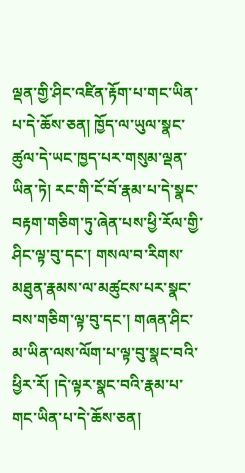ལྡན་གྱི་ཤིང་འཛིན་རྟོག་པ་གང་ཡིན་པ་དེ་ཆོས་ཅན། ཁྱོད་ལ་ཡུལ་སྣང་ཚུལ་དེ་ཡང་ཁྱད་པར་གསུམ་ལྡན་ཡིན་ཏེ། རང་གི་ངོ་བོ་རྣམ་པ་དེ་སྣང་བརྟག་གཅིག་ཏུ་ཞེན་པས་ཕྱི་རོལ་གྱི་ཤིང་ལྟ་བུ་དང་། གསལ་བ་རིགས་མཐུན་རྣམས་ལ་མཚུངས་པར་སྣང་བས་གཅིག་ལྟ་བུ་དང་། གཞན་ཤིང་མ་ཡིན་ལས་ལོག་པ་ལྟ་བུ་སྣང་བའི་ཕྱིར་རོ། །དེ་ལྟར་སྣང་བའི་རྣམ་པ་གང་ཡིན་པ་དེ་ཆོས་ཅན།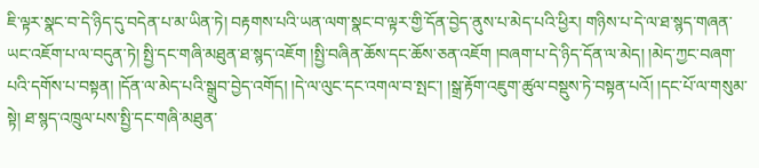ཇི་ལྟར་སྣང་བ་དེ་ཉིད་དུ་བདེན་པ་མ་ཡིན་ཏེ། བརྟགས་པའི་ཡན་ལག་སྣང་བ་ལྟར་གྱི་དོན་བྱེད་ནུས་པ་མེད་པའི་ཕྱིར། གཉིས་པ་དེ་ལ་ཐ་སྙད་གཞན་ཡང་འཇོག་པ་ལ་བདུན་ཏེ། སྤྱི་དང་གཞི་མཐུན་ཐ་སྙད་འཇོག །སྤྱི་བཞིན་ཆོས་དང་ཆོས་ཅན་འཇོག །བཞག་པ་དེ་ཉིད་དོན་ལ་མེད། །མེད་ཀྱང་བཞག་པའི་དགོས་པ་བསྟན། །དོན་ལ་མེད་པའི་སྒྲུབ་བྱེད་འགོད། །དེ་ལ་ལུང་དང་འགལ་བ་སྤང་། །སྒྲ་རྟོག་འཇུག་ཚུལ་བསྡུས་ཏེ་བསྟན་པའོ། །དང་པོ་ལ་གསུམ་སྟེ། ཐ་སྙད་འཁྲུལ་པས་སྤྱི་དང་གཞི་མཐུན་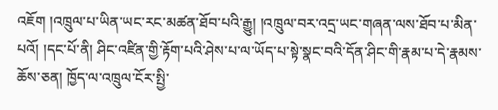འཇོག །འཁྲུལ་པ་ཡིན་ཡང་རང་མཚན་ཐོབ་པའི་རྒྱུ། །འཁྲུལ་བར་འདྲ་ཡང་གཞན་ལས་ཐོབ་པ་མིན་པའོ། །དང་པོ་ནི། ཤིང་འཛིན་གྱི་རྟོག་པའི་ཤེས་པ་ལ་ཡོད་པ་སྟེ་སྣང་བའི་དོན་ཤིང་གི་རྣམ་པ་དེ་རྣམས་ཆོས་ཅན། ཁྱོད་ལ་འཁྲུལ་ངོར་སྤྱི་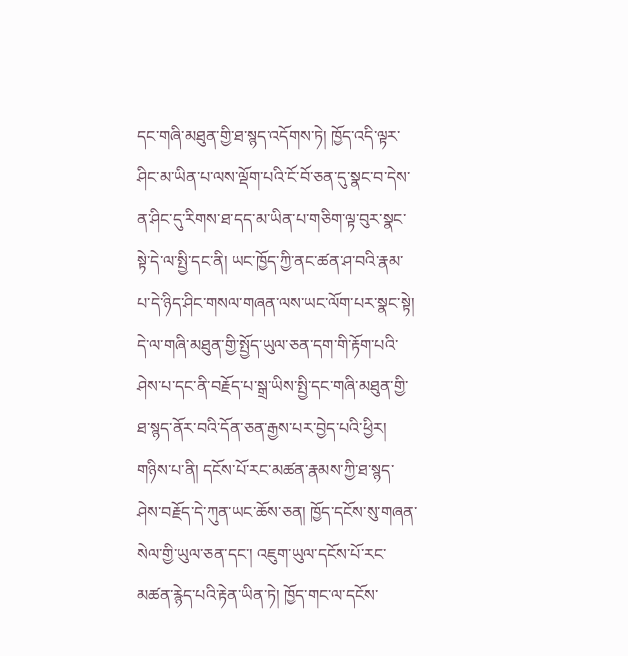དང་གཞི་མཐུན་གྱི་ཐ་སྙད་འདོགས་ཏེ། ཁྱོད་འདི་ལྟར་ཤིང་མ་ཡིན་པ་ལས་ལྡོག་པའི་ངོ་བོ་ཅན་དུ་སྣང་བ་དེས་ན་ཤིང་དུ་རིགས་ཐ་དད་མ་ཡིན་པ་གཅིག་ལྟ་བུར་སྣང་སྟེ་དེ་ལ་སྤྱི་དང་ནི། ཡང་ཁྱོད་ཀྱི་ནང་ཚན་ཤ་བའི་རྣམ་པ་དེ་ཉིད་ཤིང་གསལ་གཞན་ལས་ཡང་ལོག་པར་སྣང་སྟེ། དེ་ལ་གཞི་མཐུན་གྱི་སྤྱོད་ཡུལ་ཅན་དག་གི་རྟོག་པའི་ཤེས་པ་དང་ནི་བརྗོད་པ་སྒྲ་ཡིས་སྤྱི་དང་གཞི་མཐུན་གྱི་ཐ་སྙད་ནོར་བའི་དོན་ཅན་རྒྱས་པར་བྱེད་པའི་ཕྱིར། གཉིས་པ་ནི། དངོས་པོ་རང་མཚན་རྣམས་ཀྱི་ཐ་སྙད་ཤེས་བརྗོད་དེ་ཀུན་ཡང་ཆོས་ཅན། ཁྱོད་དངོས་སུ་གཞན་སེལ་གྱི་ཡུལ་ཅན་དང་། འཇུག་ཡུལ་དངོས་པོ་རང་མཚན་རྙེད་པའི་རྟེན་ཡིན་ཏེ། ཁྱོད་གང་ལ་དངོས་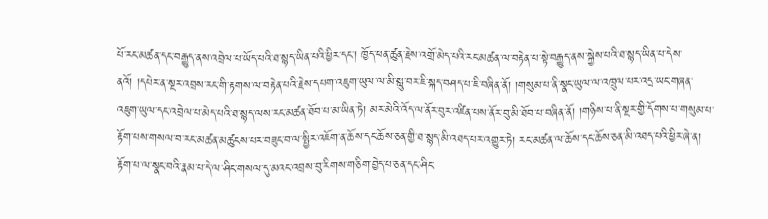པོ་རང་མཚན་དང་བརྒྱུད་ནས་འབྲེལ་པ་ཡོད་པའི་ཐ་སྙད་ཡིན་པའི་ཕྱིར་དང་། ཁྱོད་ཕན་ཚུན་རྗེས་འགྲོ་མེད་པའི་རང་མཚན་ལ་བརྟེན་པ་སྟེ་བརྒྱུད་ནས་སྐྱེས་པའི་ཐ་སྙད་ཡིན་པ་དེས་ནའོ། །དཔེར་ན་སྔར་འབྲས་རང་གི་རྟགས་ལ་བརྟེན་པའི་རྗེས་དཔག་འཇུག་ཡུལ་ལ་མི་སླུ་བར་ཇི་སྐད་བཤད་པ་ཇི་བཞིན་ནོ། །གསུམ་པ་ནི་སྣང་ཡུལ་ལ་འཁྲུལ་པར་འདྲ་ཡང་གཞན་འཇུག་ཡུལ་དང་འབྲེལ་པ་མེད་པའི་ཐ་སྙད་ལས་རང་མཚན་ཐོབ་པ་མ་ཡིན་ཏེ། མར་མེའི་འོད་ལ་ནོར་བུར་འཛིན་པས་ནོར་བུ་མི་ཐོབ་པ་བཞིན་ནོ། །གཉིས་པ་ནི་སྔར་གྱི་དོགས་པ་གསུམ་པ་རྟོག་པས་གསལ་བ་རང་མཚན་མཚུངས་པར་བཟུང་བ་ལ་སྤྱིར་འཇོག་ན་ཆོས་དང་ཆོས་ཅན་གྱི་ཐ་སྙད་མི་འཐད་པར་འགྱུར་ཏེ། རང་མཚན་ལ་ཆོས་དང་ཆོས་ཅན་མི་འཐད་པའི་ཕྱིར་ཞེ་ན། རྟོག་པ་ལ་སྣང་བའི་རྣམ་པ་དེ་ལ་ཤིང་གསལ་དུ་མའང་འབྲས་བུ་རིགས་གཅིག་བྱེད་པ་ཅན་དང་ཤིང་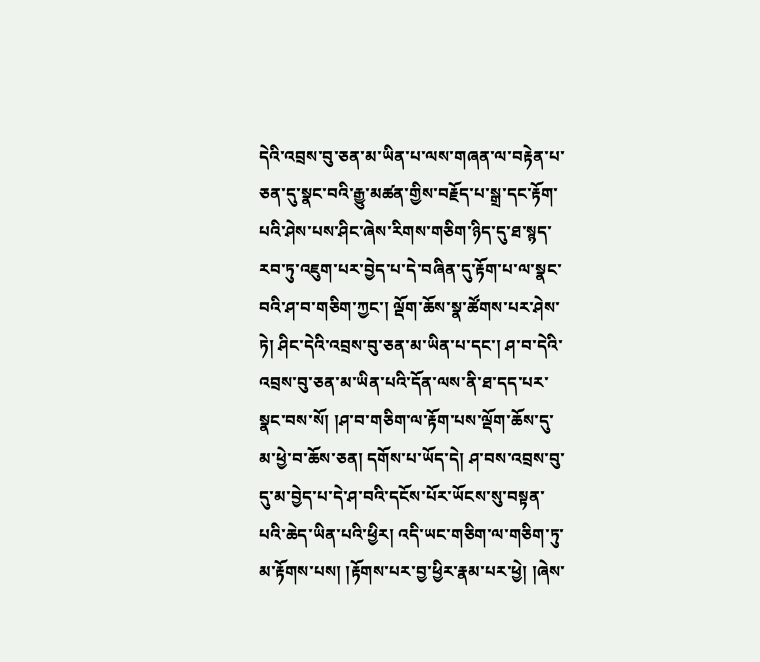དེའི་འབྲས་བུ་ཅན་མ་ཡིན་པ་ལས་གཞན་ལ་བརྟེན་པ་ཅན་དུ་སྣང་བའི་རྒྱུ་མཚན་གྱིས་བརྗོད་པ་སྒྲ་དང་རྟོག་པའི་ཤེས་པས་ཤིང་ཞེས་རིགས་གཅིག་ཉིད་དུ་ཐ་སྙད་རབ་ཏུ་འཇུག་པར་བྱེད་པ་དེ་བཞིན་དུ་རྟོག་པ་ལ་སྣང་བའི་ཤ་བ་གཅིག་ཀྱང་། ལྡོག་ཆོས་སྣ་ཚོགས་པར་ཤེས་ཏེ། ཤིང་དེའི་འབྲས་བུ་ཅན་མ་ཡིན་པ་དང་། ཤ་བ་དེའི་འབྲས་བུ་ཅན་མ་ཡིན་པའི་དོན་ལས་ནི་ཐ་དད་པར་སྣང་བས་སོ། །ཤ་བ་གཅིག་ལ་རྟོག་པས་ལྡོག་ཆོས་དུ་མ་ཕྱེ་བ་ཆོས་ཅན། དགོས་པ་ཡོད་དེ། ཤ་བས་འབྲས་བུ་དུ་མ་བྱེད་པ་དེ་ཤ་བའི་དངོས་པོར་ཡོངས་སུ་བསྟན་པའི་ཆེད་ཡིན་པའི་ཕྱིར། འདི་ཡང་གཅིག་ལ་གཅིག་ཏུ་མ་རྟོགས་པས། །རྟོགས་པར་བྱ་ཕྱིར་རྣམ་པར་ཕྱེ། །ཞེས་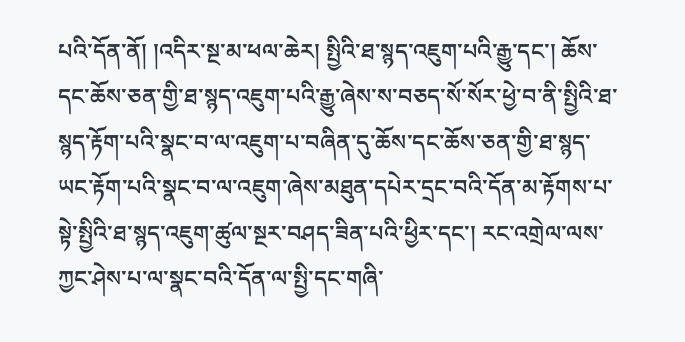པའི་དོན་ནོ། །འདིར་སྔ་མ་ཕལ་ཆེར། སྤྱིའི་ཐ་སྙད་འཇུག་པའི་རྒྱུ་དང་། ཆོས་དང་ཆོས་ཅན་གྱི་ཐ་སྙད་འཇུག་པའི་རྒྱུ་ཞེས་ས་བཅད་སོ་སོར་ཕྱེ་བ་ནི་སྤྱིའི་ཐ་སྙད་རྟོག་པའི་སྣང་བ་ལ་འཇུག་པ་བཞིན་དུ་ཆོས་དང་ཆོས་ཅན་གྱི་ཐ་སྙད་ཡང་རྟོག་པའི་སྣང་བ་ལ་འཇུག་ཞེས་མཐུན་དཔེར་དྲང་བའི་དོན་མ་རྟོགས་པ་སྟེ་སྤྱིའི་ཐ་སྙད་འཇུག་ཚུལ་སྔར་བཤད་ཟིན་པའི་ཕྱིར་དང་། རང་འགྲེལ་ལས་ཀྱང་ཤེས་པ་ལ་སྣང་བའི་དོན་ལ་སྤྱི་དང་གཞི་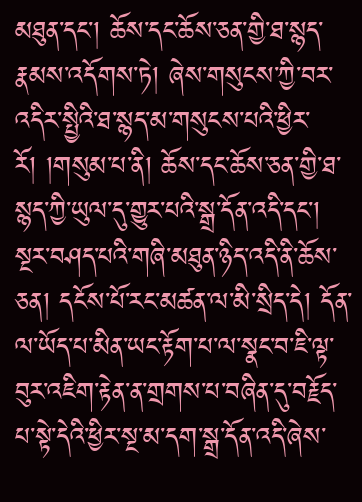མཐུན་དང་། ཆོས་དང་ཆོས་ཅན་གྱི་ཐ་སྙད་རྣམས་འདོགས་ཏེ། ཞེས་གསུངས་ཀྱི་བར་འདིར་སྤྱིའི་ཐ་སྙད་མ་གསུངས་པའི་ཕྱིར་རོ། །གསུམ་པ་ནི། ཆོས་དང་ཆོས་ཅན་གྱི་ཐ་སྙད་ཀྱི་ཡུལ་དུ་གྱུར་པའི་སྒྲ་དོན་འདི་དང་། སྔར་བཤད་པའི་གཞི་མཐུན་ཉིད་འདི་ནི་ཆོས་ཅན། དངོས་པོ་རང་མཚན་ལ་མི་སྲིད་དེ། དོན་ལ་ཡོད་པ་མིན་ཡང་རྟོག་པ་ལ་སྣང་བ་ཇི་ལྟ་བུར་འཇིག་རྟེན་ན་གྲགས་པ་བཞིན་དུ་བརྗོད་པ་སྟེ་དེའི་ཕྱིར་སྔ་མ་དག་སྒྲ་དོན་འདི་ཞེས་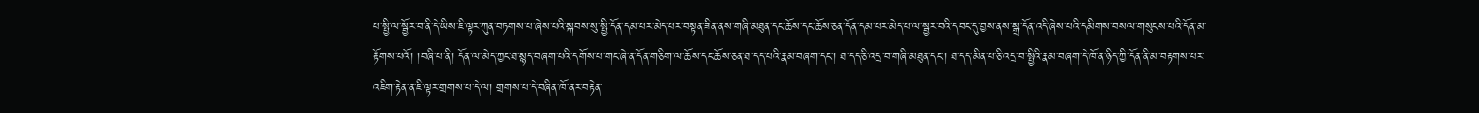པ་སྤྱི་ལ་སྦྱོར་བ་ནི་དེ་ཡིས་ཇི་ལྟར་ཀུན་བཏགས་པ་ཞེས་པའི་སྐབས་སུ་སྤྱི་དོན་དམ་པར་མེད་པར་བསྟན་ཟིན་ནས་གཞི་མཐུན་དང་ཆོས་དང་ཆོས་ཅན་དོན་དམ་པར་མེད་པ་ལ་སྦྱར་བའི་དབང་དུ་བྱས་ནས་སྒྲ་དོན་འདི་ཞེས་པའི་དམིགས་བསལ་གསུངས་པའི་དོན་མ་རྟོགས་པའོ། །བཞི་པ་ནི། དོན་ལ་མེད་ཀྱང་ཐ་སྙད་བཞག་པའི་དགོས་པ་གང་ཞེ་ན་དོན་གཅིག་ལ་ཆོས་དང་ཆོས་ཅན་ཐ་དད་པའི་རྣམ་བཞག་དང་། ཐ་དད་ཅི་འདྲ་བ་གཞི་མཐུན་དང་། ཐ་དད་མིན་པ་ཅི་འདྲ་བ་སྤྱིའི་རྣམ་བཞག་དེ་ཁོ་ན་ཉིད་ཀྱི་དོན་ནི་མ་བརྟགས་པར་འཇིག་རྟེན་ན་ཇི་ལྟར་གྲགས་པ་དེ་ལ། གྲགས་པ་དེ་བཞིན་ཁོ་ནར་བརྟེན་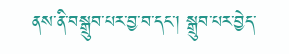ནས་ནི་བསྒྲུབ་པར་བྱ་བ་དང་། སྒྲུབ་པར་བྱེད་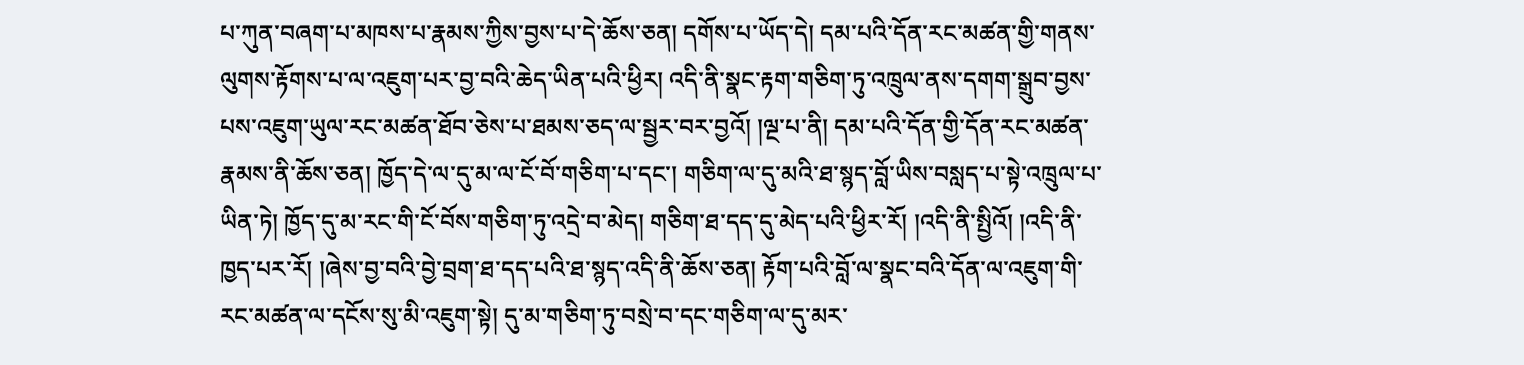པ་ཀུན་བཞག་པ་མཁས་པ་རྣམས་ཀྱིས་བྱས་པ་དེ་ཆོས་ཅན། དགོས་པ་ཡོད་དེ། དམ་པའི་དོན་རང་མཚན་གྱི་གནས་ལུགས་རྟོགས་པ་ལ་འཇུག་པར་བྱ་བའི་ཆེད་ཡིན་པའི་ཕྱིར། འདི་ནི་སྣང་རྟག་གཅིག་ཏུ་འཁྲུལ་ནས་དགག་སྒྲུབ་བྱས་པས་འཇུག་ཡུལ་རང་མཚན་ཐོབ་ཅེས་པ་ཐམས་ཅད་ལ་སྦྱར་བར་བྱའོ། །ལྔ་པ་ནི། དམ་པའི་དོན་གྱི་དོན་རང་མཚན་རྣམས་ནི་ཆོས་ཅན། ཁྱོད་དེ་ལ་དུ་མ་ལ་ངོ་བོ་གཅིག་པ་དང་། གཅིག་ལ་དུ་མའི་ཐ་སྙད་བློ་ཡིས་བསླད་པ་སྟེ་འཁྲུལ་པ་ཡིན་ཏེ། ཁྱོད་དུ་མ་རང་གི་ངོ་བོས་གཅིག་ཏུ་འདྲེ་བ་མེད། གཅིག་ཐ་དད་དུ་མེད་པའི་ཕྱིར་རོ། །འདི་ནི་སྤྱིའོ། །འདི་ནི་ཁྱད་པར་རོ། །ཞེས་བྱ་བའི་བྱེ་བྲག་ཐ་དད་པའི་ཐ་སྙད་འདི་ནི་ཆོས་ཅན། རྟོག་པའི་བློ་ལ་སྣང་བའི་དོན་ལ་འཇུག་གི་རང་མཚན་ལ་དངོས་སུ་མི་འཇུག་སྟེ། དུ་མ་གཅིག་ཏུ་བསྲེ་བ་དང་གཅིག་ལ་དུ་མར་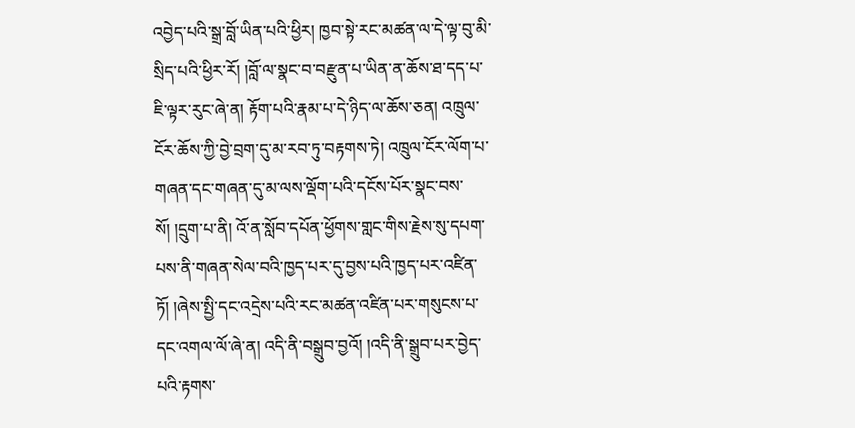འབྱེད་པའི་སྒྲ་བློ་ཡིན་པའི་ཕྱིར། ཁྱབ་སྟེ་རང་མཚན་ལ་དེ་ལྟ་བུ་མི་སྲིད་པའི་ཕྱིར་རོ། །བློ་ལ་སྣང་བ་བརྫུན་པ་ཡིན་ན་ཆོས་ཐ་དད་པ་ཇི་ལྟར་རུང་ཞེ་ན། རྟོག་པའི་རྣམ་པ་དེ་ཉིད་ལ་ཆོས་ཅན། འཁྲུལ་ངོར་ཆོས་ཀྱི་བྱེ་བྲག་དུ་མ་རབ་ཏུ་བརྟགས་ཏེ། འཁྲུལ་ངོར་ལོག་པ་གཞན་དང་གཞན་དུ་མ་ལས་ལྡོག་པའི་དངོས་པོར་སྣང་བས་སོ། །དྲུག་པ་ནི། འོ་ན་སློབ་དཔོན་ཕྱོགས་གླང་གིས་རྗེས་སུ་དཔག་པས་ནི་གཞན་སེལ་བའི་ཁྱད་པར་དུ་བྱས་པའི་ཁྱད་པར་འཛིན་ཏོ། །ཞེས་སྤྱི་དང་འདྲེས་པའི་རང་མཚན་འཛིན་པར་གསུངས་པ་དང་འགལ་ལོ་ཞེ་ན། འདི་ནི་བསྒྲུབ་བྱའོ། །འདི་ནི་སྒྲུབ་པར་བྱེད་པའི་རྟགས་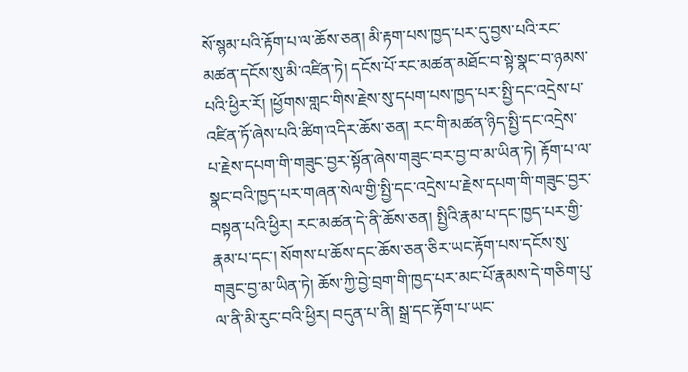སོ་སྙམ་པའི་རྟོག་པ་ལ་ཆོས་ཅན། མི་རྟག་པས་ཁྱད་པར་དུ་བྱས་པའི་རང་མཚན་དངོས་སུ་མི་འཛིན་ཏེ། དངོས་པོ་རང་མཚན་མཐོང་བ་སྟེ་སྣང་བ་ཉམས་པའི་ཕྱིར་རོ། །ཕྱོགས་གླང་གིས་རྗེས་སུ་དཔག་པས་ཁྱད་པར་སྤྱི་དང་འདྲེས་པ་འཛིན་ཏོ་ཞེས་པའི་ཚིག་འདིར་ཆོས་ཅན། རང་གི་མཚན་ཉིད་སྤྱི་དང་འདྲེས་པ་རྗེས་དཔག་གི་གཟུང་བྱར་སྟོན་ཞེས་གཟུང་བར་བྱ་བ་མ་ཡིན་ཏེ། རྟོག་པ་ལ་སྣང་བའི་ཁྱད་པར་གཞན་སེལ་གྱི་སྤྱི་དང་འདྲེས་པ་རྗེས་དཔག་གི་གཟུང་བྱར་བསྟན་པའི་ཕྱིར། རང་མཚན་དེ་ནི་ཆོས་ཅན། སྤྱིའི་རྣམ་པ་དང་ཁྱད་པར་གྱི་རྣམ་པ་དང་། སོགས་པ་ཆོས་དང་ཆོས་ཅན་ཅིར་ཡང་རྟོག་པས་དངོས་སུ་གཟུང་བྱ་མ་ཡིན་ཏེ། ཆོས་ཀྱི་བྱེ་བྲག་གི་ཁྱད་པར་མང་པོ་རྣམས་དེ་གཅིག་པུ་ལ་ནི་མི་རུང་བའི་ཕྱིར། བདུན་པ་ནི། སྒྲ་དང་རྟོག་པ་ཡང་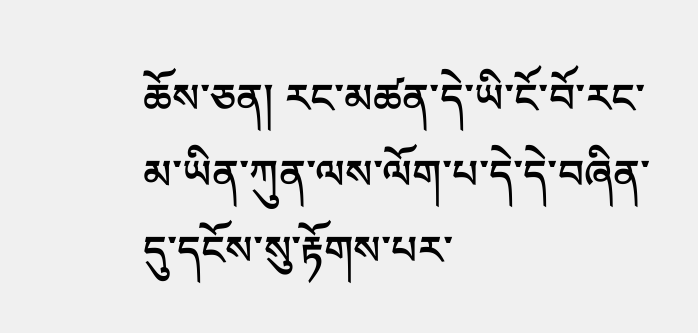ཆོས་ཅན། རང་མཚན་དེ་ཡི་ངོ་བོ་རང་མ་ཡིན་ཀུན་ལས་ལོག་པ་དེ་དེ་བཞིན་དུ་དངོས་སུ་རྟོགས་པར་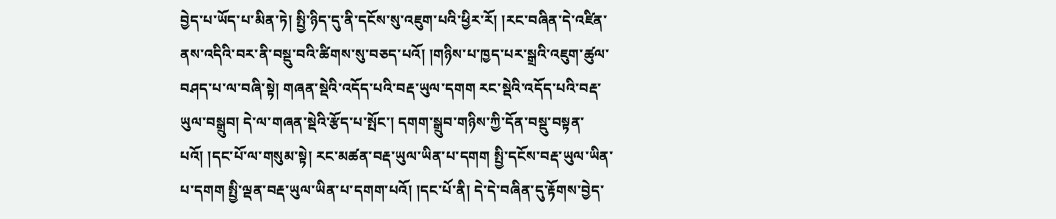བྱེད་པ་ཡོད་པ་མིན་ཏེ། སྤྱི་ཉིད་དུ་ནི་དངོས་སུ་འཇུག་པའི་ཕྱིར་རོ། །རང་བཞིན་དེ་འཛིན་ནས་འདིའི་བར་ནི་བསྡུ་བའི་ཚིགས་སུ་བཅད་པའོ། །གཉིས་པ་ཁྱད་པར་སྒྲའི་འཇུག་ཚུལ་བཤད་པ་ལ་བཞི་སྟེ། གཞན་སྡེའི་འདོད་པའི་བརྡ་ཡུལ་དགག རང་སྡེའི་འདོད་པའི་བརྡ་ཡུལ་བསྒྲུབ། དེ་ལ་གཞན་སྡེའི་རྩོད་པ་སྤོང་། དགག་སྒྲུབ་གཉིས་ཀྱི་དོན་བསྡུ་བསྟན་པའོ། །དང་པོ་ལ་གསུམ་སྟེ། རང་མཚན་བརྡ་ཡུལ་ཡིན་པ་དགག སྤྱི་དངོས་བརྡ་ཡུལ་ཡིན་པ་དགག སྤྱི་ལྡན་བརྡ་ཡུལ་ཡིན་པ་དགག་པའོ། །དང་པོ་ནི། དེ་དེ་བཞིན་དུ་རྟོགས་བྱེད་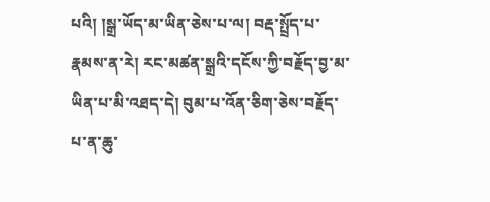པའི། །སྒྲ་ཡོད་མ་ཡིན་ཅེས་པ་ལ། བརྡ་སྤྲོད་པ་རྣམས་ན་རེ། རང་མཚན་སྒྲའི་དངོས་ཀྱི་བརྗོད་བྱ་མ་ཡིན་པ་མི་འཐད་དེ། བུམ་པ་འོན་ཅིག་ཅེས་བརྗོད་པ་ན་ཆུ་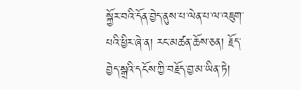སྐྱོར་བའི་དོན་བྱེད་ནུས་པ་ལེན་པ་ལ་འཇུག་པའི་ཕྱིར་ཞེ་ན། རང་མཚན་ཆོས་ཅན། རྗོད་བྱེད་སྒྲའི་དངོས་ཀྱི་བརྗོད་བྱ་མ་ཡིན་ཏེ།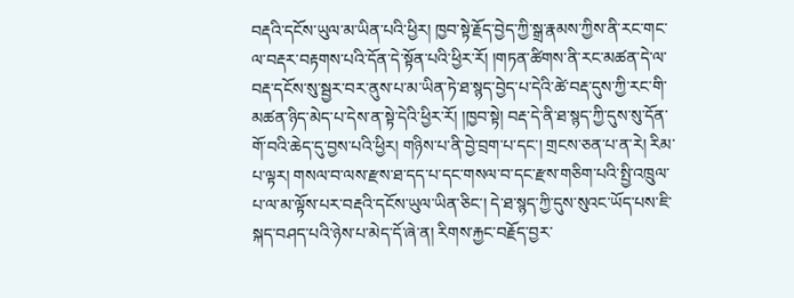བརྡའི་དངོས་ཡུལ་མ་ཡིན་པའི་ཕྱིར། ཁྱབ་སྟེ་རྗོད་བྱེད་ཀྱི་སྒྲ་རྣམས་ཀྱིས་ནི་རང་གང་ལ་བརྡར་བརྟགས་པའི་དོན་དེ་སྟོན་པའི་ཕྱིར་རོ། །གཏན་ཚིགས་ནི་རང་མཚན་དེ་ལ་བརྡ་དངོས་སུ་སྦྱར་བར་ནུས་པ་མ་ཡིན་ཏེ་ཐ་སྙད་བྱེད་པ་དེའི་ཚེ་བརྡ་དུས་ཀྱི་རང་གི་མཚན་ཉིད་མེད་པ་དེས་ན་སྟེ་དེའི་ཕྱིར་རོ། །ཁྱབ་སྟེ། བརྡ་དེ་ནི་ཐ་སྙད་ཀྱི་དུས་སུ་དོན་གོ་བའི་ཆེད་དུ་བྱས་པའི་ཕྱིར། གཉིས་པ་ནི་བྱེ་བྲག་པ་དང་། གྲངས་ཅན་པ་ན་རེ། རིམ་པ་ལྟར། གསལ་བ་ལས་རྫས་ཐ་དད་པ་དང་གསལ་བ་དང་རྫས་གཅིག་པའི་སྤྱི་འཁྲུལ་པ་ལ་མ་ལྟོས་པར་བརྡའི་དངོས་ཡུལ་ཡིན་ཅིང་། དེ་ཐ་སྙད་ཀྱི་དུས་སུའང་ཡོད་པས་ཇི་སྐད་བཤད་པའི་ཉེས་པ་མེད་དོ་ཞེ་ན། རིགས་རྐྱང་བརྗོད་བྱར་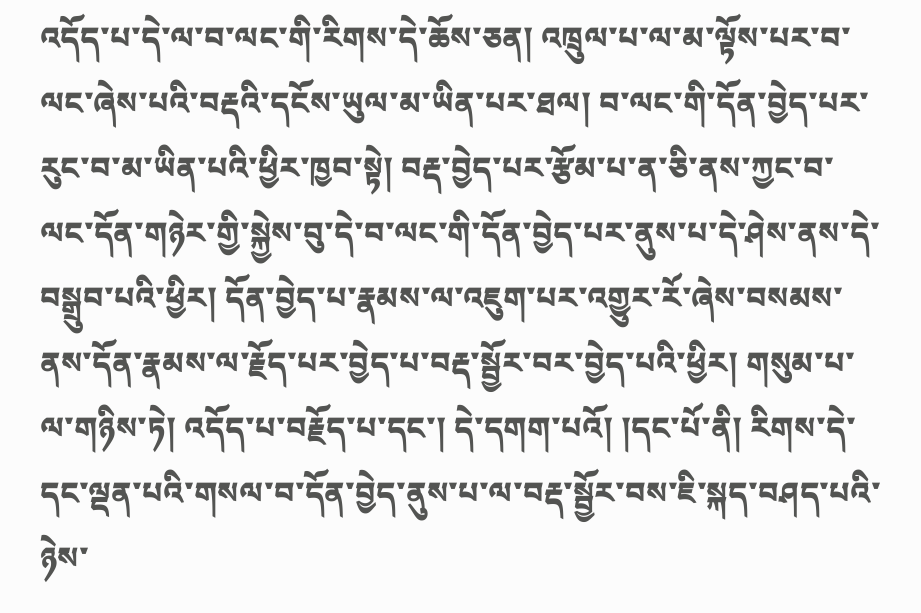འདོད་པ་དེ་ལ་བ་ལང་གི་རིགས་དེ་ཆོས་ཅན། འཁྲུལ་པ་ལ་མ་ལྟོས་པར་བ་ལང་ཞེས་པའི་བརྡའི་དངོས་ཡུལ་མ་ཡིན་པར་ཐལ། བ་ལང་གི་དོན་བྱེད་པར་རུང་བ་མ་ཡིན་པའི་ཕྱིར་ཁྱབ་སྟེ། བརྡ་བྱེད་པར་རྩོམ་པ་ན་ཅི་ནས་ཀྱང་བ་ལང་དོན་གཉེར་གྱི་སྐྱེས་བུ་དེ་བ་ལང་གི་དོན་བྱེད་པར་ནུས་པ་དེ་ཤེས་ནས་དེ་བསྒྲུབ་པའི་ཕྱིར། དོན་བྱེད་པ་རྣམས་ལ་འཇུག་པར་འགྱུར་རོ་ཞེས་བསམས་ནས་དོན་རྣམས་ལ་རྗོད་པར་བྱེད་པ་བརྡ་སྦྱོར་བར་བྱེད་པའི་ཕྱིར། གསུམ་པ་ལ་གཉིས་ཏེ། འདོད་པ་བརྗོད་པ་དང་། དེ་དགག་པའོ། །དང་པོ་ནི། རིགས་དེ་དང་ལྡན་པའི་གསལ་བ་དོན་བྱེད་ནུས་པ་ལ་བརྡ་སྦྱོར་བས་ཇི་སྐད་བཤད་པའི་ཉེས་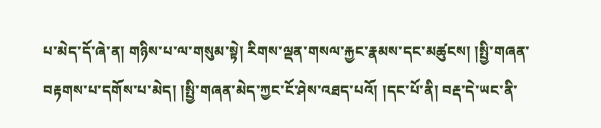པ་མེད་དོ་ཞེ་ན། གཉིས་པ་ལ་གསུམ་སྟེ། རིགས་ལྡན་གསལ་རྐྱང་རྣམས་དང་མཚུངས། །སྤྱི་གཞན་བརྟགས་པ་དགོས་པ་མེད། །སྤྱི་གཞན་མེད་ཀྱང་ངོ་ཤེས་འཐད་པའོ། །དང་པོ་ནི། བརྡ་དེ་ཡང་ནི་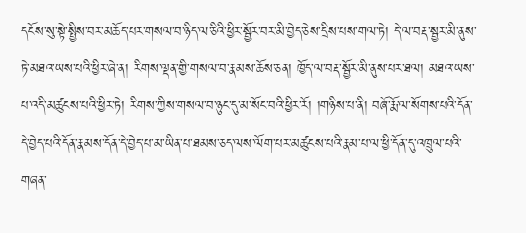དངོས་སུ་སྟེ་སྤྱིས་བར་མཆོད་པར་གསལ་བ་ཉིད་ལ་ཅིའི་ཕྱིར་སྦྱོར་བར་མི་བྱེད་ཅེས་དྲིས་པས་གལ་ཏེ། དེ་ལ་བརྡ་སྦྱར་མི་ནུས་ཏེ་མཐའ་ཡས་པའི་ཕྱིར་ཞེ་ན། རིགས་ལྡན་གྱི་གསལ་བ་རྣམས་ཆོས་ཅན། ཁྱོད་ལ་བརྡ་སྦྱོར་མི་ནུས་པར་ཐལ། མཐའ་ཡས་པ་འདི་མཚུངས་པའི་ཕྱིར་ཏེ། རིགས་ཀྱིས་གསལ་བ་ཉུང་དུ་མ་སོང་བའི་ཕྱིར་རོ། །གཉིས་པ་ནི། བཞོ་རྨོ་ལ་སོགས་པའི་དོན་དེ་བྱེད་པའི་དོན་རྣམས་དོན་དེ་བྱེད་པ་མ་ཡིན་པ་ཐམས་ཅད་ལས་ལོག་པར་མཚུངས་པའི་རྣམ་པ་ལ་ཕྱི་དོན་དུ་འཁྲུལ་པའི་གཞན་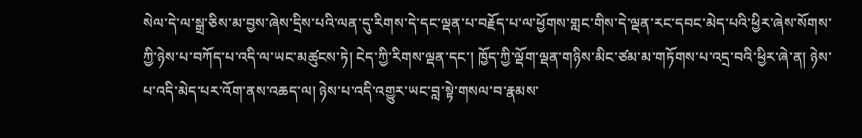སེལ་དེ་ལ་སྒྲ་ཅིས་མ་བྱས་ཞེས་དྲིས་པའི་ལན་དུ་རིགས་དེ་དང་ལྡན་པ་བརྗོད་པ་ལ་ཕྱོགས་གླང་གིས་དེ་ལྡན་རང་དབང་མེད་པའི་ཕྱིར་ཞེས་སོགས་ཀྱི་ཉེས་པ་བཀོད་པ་འདི་ལ་ཡང་མཚུངས་ཏེ། ངེད་ཀྱི་རིགས་ལྡན་དང་། ཁྱོད་ཀྱི་ལྡོག་ལྡན་གཉིས་མིང་ཙམ་མ་གཏོགས་པ་འདྲ་བའི་ཕྱིར་ཞེ་ན། ཉེས་པ་འདི་མེད་པར་འོག་ནས་འཆད་ལ། ཉེས་པ་འདི་འགྱུར་ཡང་བླ་སྟེ་གསལ་བ་རྣམས་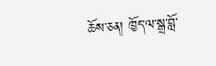ཆོས་ཅན། ཁྱོད་ལ་སྒྲ་བློ་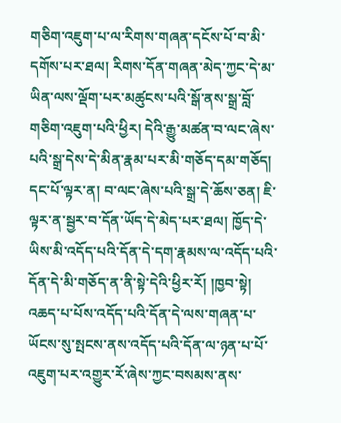གཅིག་འཇུག་པ་ལ་རིགས་གཞན་དངོས་པོ་བ་མི་དགོས་པར་ཐལ། རིགས་དོན་གཞན་མེད་ཀྱང་དེ་མ་ཡིན་ལས་ལྡོག་པར་མཚུངས་པའི་སྒོ་ནས་སྒྲ་བློ་གཅིག་འཇུག་པའི་ཕྱིར། དེའི་རྒྱུ་མཚན་བ་ལང་ཞེས་པའི་སྒྲ་དེས་དེ་མིན་རྣམ་པར་མི་གཅོད་དམ་གཅོད། དང་པོ་ལྟར་ན། བ་ལང་ཞེས་པའི་སྒྲ་དེ་ཆོས་ཅན། ཇི་ལྟར་ན་སྦྱར་བ་དོན་ཡོད་དེ་མེད་པར་ཐལ། ཁྱོད་དེ་ཡིས་མི་འདོད་པའི་དོན་དེ་དག་རྣམས་ལ་འདོད་པའི་དོན་དེ་མི་གཅོད་ན་ནི་སྟེ་དེའི་ཕྱིར་རོ། །ཁྱབ་སྟེ། འཆད་པ་པོས་འདོད་པའི་དོན་དེ་ལས་གཞན་པ་ཡོངས་སུ་སྤངས་ནས་འདོད་པའི་དོན་ལ་ཉན་པ་པོ་འཇུག་པར་འགྱུར་རོ་ཞེས་ཀྱང་བསམས་ནས་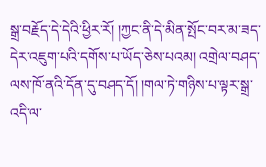སྒྲ་བརྗོད་དེ་དེའི་ཕྱིར་རོ། །ཀྱང་ནི་དེ་མིན་སྤོང་བར་མ་ཟད་དེར་འཇུག་པའི་དགོས་པ་ཡོད་ཅེས་པའམ། འགྲེལ་བཤད་ལས་ཁོ་ནའི་དོན་དུ་བཤད་དོ། །གལ་ཏེ་གཉིས་པ་ལྟར་སྒྲ་འདི་ལ་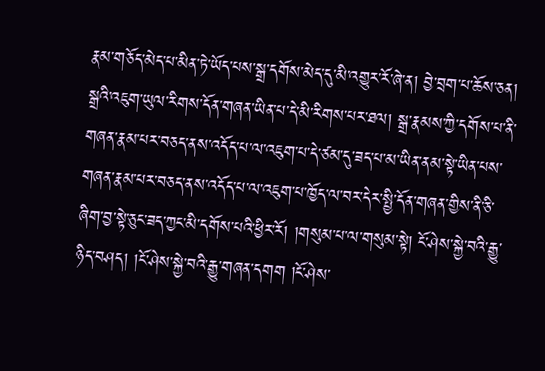རྣམ་གཅོད་མེད་པ་མིན་ཏེ་ཡོད་པས་སྒྲ་དགོས་མེད་དུ་མི་འགྱུར་རོ་ཞེ་ན། བྱེ་བྲག་པ་ཆོས་ཅན། སྒྲའི་འཇུག་ཡུལ་རིགས་དོན་གཞན་ཡིན་པ་དེ་མི་རིགས་པར་ཐལ། སྒྲ་རྣམས་ཀྱི་དགོས་པ་ནི་གཞན་རྣམ་པར་བཅད་ནས་འདོད་པ་ལ་འཇུག་པ་དེ་ཙམ་དུ་ཟད་པ་མ་ཡིན་ནམ་སྟེ་ཡིན་པས་གཞན་རྣམ་པར་བཅད་ནས་འདོད་པ་ལ་འཇུག་པ་ཁྱོད་ལ་བར་དེར་སྤྱི་དོན་གཞན་གྱིས་ནི་ཅི་ཞིག་བྱ་སྟེ་ཅུང་ཟད་ཀྱང་མི་དགོས་པའི་ཕྱིར་རོ། །གསུམ་པ་ལ་གསུམ་སྟེ། ངོ་ཤེས་སྐྱེ་བའི་རྒྱུ་ཉིད་བཤད། །ངོ་ཤེས་སྐྱེ་བའི་རྒྱུ་གཞན་དགག །ངོ་ཤེས་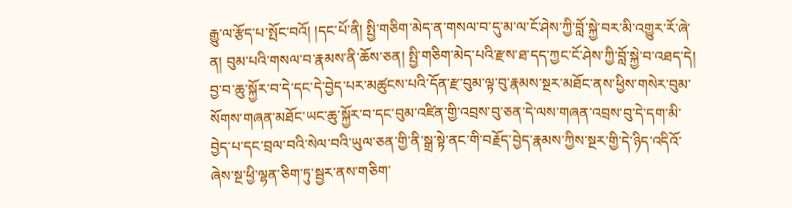རྒྱུ་ལ་རྩོད་པ་སྤོང་བའོ། །དང་པོ་ནི། སྤྱི་གཅིག་མེད་ན་གསལ་བ་དུ་མ་ལ་ངོ་ཤེས་ཀྱི་བློ་སྐྱེ་བར་མི་འགྱུར་རོ་ཞེ་ན། བུམ་པའི་གསལ་བ་རྣམས་ནི་ཆོས་ཅན། སྤྱི་གཅིག་མེད་པའི་རྫས་ཐ་དད་ཀྱང་ངོ་ཤེས་ཀྱི་བློ་སྐྱེ་བ་འཐད་དེ། བྱ་བ་ཆུ་སྐྱོར་བ་དེ་དང་དེ་བྱེད་པར་མཚུངས་པའི་དོན་རྫ་བུམ་ལྟ་བུ་རྣམས་སྔར་མཐོང་ནས་ཕྱིས་གསེར་བུམ་སོགས་གཞན་མཐོང་ཡང་ཆུ་སྐྱོར་བ་དང་བུམ་འཛིན་གྱི་འབྲས་བུ་ཅན་དེ་ལས་གཞན་འབྲས་བུ་དེ་དག་མི་བྱེད་པ་དང་བྲལ་བའི་སེལ་བའི་ཡུལ་ཅན་གྱི་ནི་སྒྲ་སྟེ་ནང་གི་བརྗོད་བྱེད་རྣམས་ཀྱིས་སྔར་གྱི་དེ་ཉིད་འདིའོ་ཞེས་སྔ་ཕྱི་ལྷན་ཅིག་ཏུ་སྦྱར་ནས་གཅིག་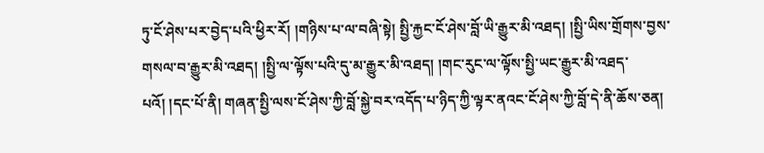ཏུ་ངོ་ཤེས་པར་བྱེད་པའི་ཕྱིར་རོ། །གཉིས་པ་ལ་བཞི་སྟེ། སྤྱི་རྐྱང་ངོ་ཤེས་བློ་ཡི་རྒྱུར་མི་འཐད། །སྤྱི་ཡིས་གྲོགས་བྱས་གསལ་བ་རྒྱུར་མི་འཐད། །སྤྱི་ལ་ལྟོས་པའི་དུ་མ་རྒྱུར་མི་འཐད། །གང་རུང་ལ་ལྟོས་སྤྱི་ཡང་རྒྱུར་མི་འཐད་པའོ། །དང་པོ་ནི། གཞན་སྤྱི་ལས་ངོ་ཤེས་ཀྱི་བློ་སྐྱེ་བར་འདོད་པ་ཉིད་ཀྱི་ལྟར་ནའང་ངོ་ཤེས་ཀྱི་བློ་དེ་ནི་ཆོས་ཅན།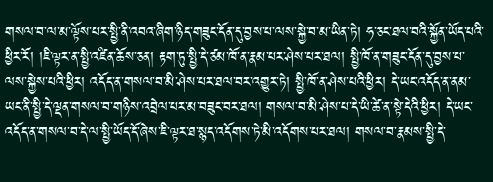གསལ་བ་ལ་མ་ལྟོས་པར་སྤྱི་ནི་འབའ་ཞིག་ཉིད་གཟུང་དོན་དུ་བྱས་པ་ལས་སྐྱེ་བ་མ་ཡིན་ཏེ། ཧ་ཅང་ཐལ་བའི་སྐྱོན་ཡོད་པའི་ཕྱིར་རོ། །ཇི་ལྟར་ན་སྤྱི་འཛིན་ཆོས་ཅན། རྟག་ཏུ་སྤྱི་དེ་ཙམ་ཁོ་ན་རྣམ་པར་ཤེས་པར་ཐལ། སྤྱི་ཁོ་ན་གཟུང་དོན་དུ་བྱས་པ་ལས་སྐྱེས་པའི་ཕྱིར། འདོད་ན་གསལ་བ་མི་ཤེས་པར་ཐལ་བར་འགྱུར་ཏེ། སྤྱི་ཁོ་ན་ཤེས་པའི་ཕྱིར། དེ་ཡང་འདོད་ན་ནམ་ཡང་ནི་སྤྱི་དེ་ལྡན་གསལ་བ་གཉིས་འབྲེལ་པར་མ་བཟུང་བར་ཐལ། གསལ་བ་མི་ཤེས་པ་དེ་ཡི་ཚེ་ན་སྟེ་དེའི་ཕྱིར། དེ་ཡང་འདོད་ན་གསལ་བ་དེ་ལ་སྤྱི་ཡོད་དོ་ཞེས་ཇི་ལྟར་ཐ་སྙད་འདོགས་ཏེ་མི་འདོགས་པར་ཐལ། གསལ་བ་རྣམས་སྤྱི་དེ་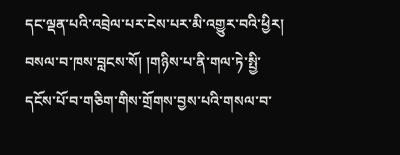དང་ལྡན་པའི་འབྲེལ་པར་ངེས་པར་མི་འགྱུར་བའི་ཕྱིར། བསལ་བ་ཁས་བླངས་སོ། །གཉིས་པ་ནི་གལ་ཏེ་སྤྱི་དངོས་པོ་བ་གཅིག་གིས་གྲོགས་བྱས་པའི་གསལ་བ་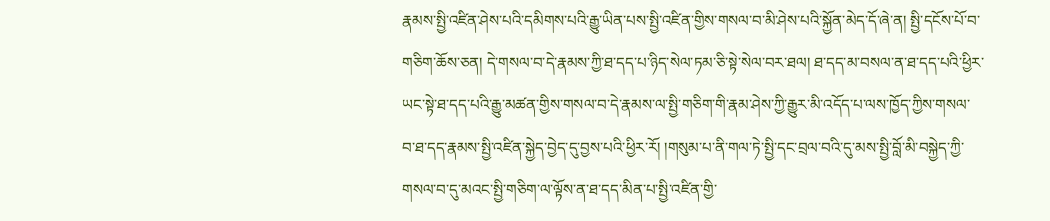རྣམས་སྤྱི་འཛིན་ཤེས་པའི་དམིགས་པའི་རྒྱུ་ཡིན་པས་སྤྱི་འཛིན་གྱིས་གསལ་བ་མི་ཤེས་པའི་སྐྱོན་མེད་དོ་ཞེ་ན། སྤྱི་དངོས་པོ་བ་གཅིག་ཆོས་ཅན། དེ་གསལ་བ་དེ་རྣམས་ཀྱི་ཐ་དད་པ་ཉིད་སེལ་ཏམ་ཅི་སྟེ་སེལ་བར་ཐལ། ཐ་དད་མ་བསལ་ན་ཐ་དད་པའི་ཕྱིར་ཡང་སྟེ་ཐ་དད་པའི་རྒྱུ་མཚན་གྱིས་གསལ་བ་དེ་རྣམས་ལ་སྤྱི་གཅིག་གི་རྣམ་ཤེས་ཀྱི་རྒྱུར་མི་འདོད་པ་ལས་ཁྱོད་ཀྱིས་གསལ་བ་ཐ་དད་རྣམས་སྤྱི་འཛིན་སྐྱེད་བྱེད་དུ་བྱས་པའི་ཕྱིར་རོ། །གསུམ་པ་ནི་གལ་ཏེ་སྤྱི་དང་བྲལ་བའི་དུ་མས་སྤྱི་བློ་མི་བསྐྱེད་ཀྱི་གསལ་བ་དུ་མའང་སྤྱི་གཅིག་ལ་ལྟོས་ན་ཐ་དད་མིན་པ་སྤྱི་འཛིན་གྱི་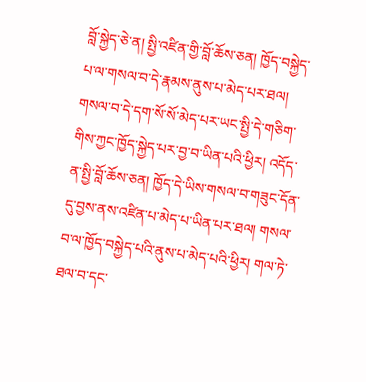བློ་སྐྱེད་ཅེ་ན། སྤྱི་འཛིན་གྱི་བློ་ཆོས་ཅན། ཁྱོད་བསྐྱེད་པ་ལ་གསལ་བ་དེ་རྣམས་ནུས་པ་མེད་པར་ཐལ། གསལ་བ་དེ་དག་སོ་སོ་མེད་པར་ཡང་སྤྱི་དེ་གཅིག་གིས་ཀྱང་ཁྱོད་སྐྱེད་པར་བྱ་བ་ཡིན་པའི་ཕྱིར། འདོད་ན་སྤྱི་བློ་ཆོས་ཅན། ཁྱོད་དེ་ཡིས་གསལ་བ་གཟུང་དོན་དུ་བྱས་ནས་འཛིན་པ་མེད་པ་ཡིན་པར་ཐལ། གསལ་བ་ལ་ཁྱོད་བསྐྱེད་པའི་ནུས་པ་མེད་པའི་ཕྱིར། གལ་ཏེ་ཐལ་བ་དང་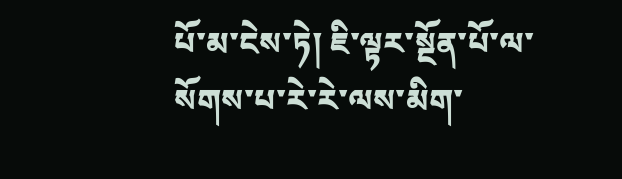པོ་མ་ངེས་ཏེ། ཇི་ལྟར་སྔོན་པོ་ལ་སོགས་པ་རེ་རེ་ལས་མིག་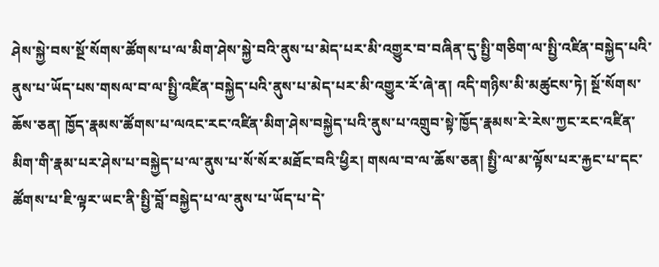ཤེས་སྐྱེ་བས་སྔོ་སོགས་ཚོགས་པ་ལ་མིག་ཤེས་སྐྱེ་བའི་ནུས་པ་མེད་པར་མི་འགྱུར་བ་བཞིན་དུ་སྤྱི་གཅིག་ལ་སྤྱི་འཛིན་བསྐྱེད་པའི་ནུས་པ་ཡོད་པས་གསལ་བ་ལ་སྤྱི་འཛིན་བསྐྱེད་པའི་ནུས་པ་མེད་པར་མི་འགྱུར་རོ་ཞེ་ན། འདི་གཉིས་མི་མཚུངས་ཏེ། སྔོ་སོགས་ཆོས་ཅན། ཁྱོད་རྣམས་ཚོགས་པ་ལའང་རང་འཛིན་མིག་ཤེས་བསྐྱེད་པའི་ནུས་པ་འགྲུབ་སྟེ་ཁྱོད་རྣམས་རེ་རེས་ཀྱང་རང་འཛིན་མིག་གི་རྣམ་པར་ཤེས་པ་བསྐྱེད་པ་ལ་ནུས་པ་སོ་སོར་མཐོང་བའི་ཕྱིར། གསལ་བ་ལ་ཆོས་ཅན། སྤྱི་ལ་མ་ལྟོས་པར་རྐྱང་པ་དང་ཚོགས་པ་ཇི་ལྟར་ཡང་ནི་སྤྱི་བློ་བསྐྱེད་པ་ལ་ནུས་པ་ཡོད་པ་དེ་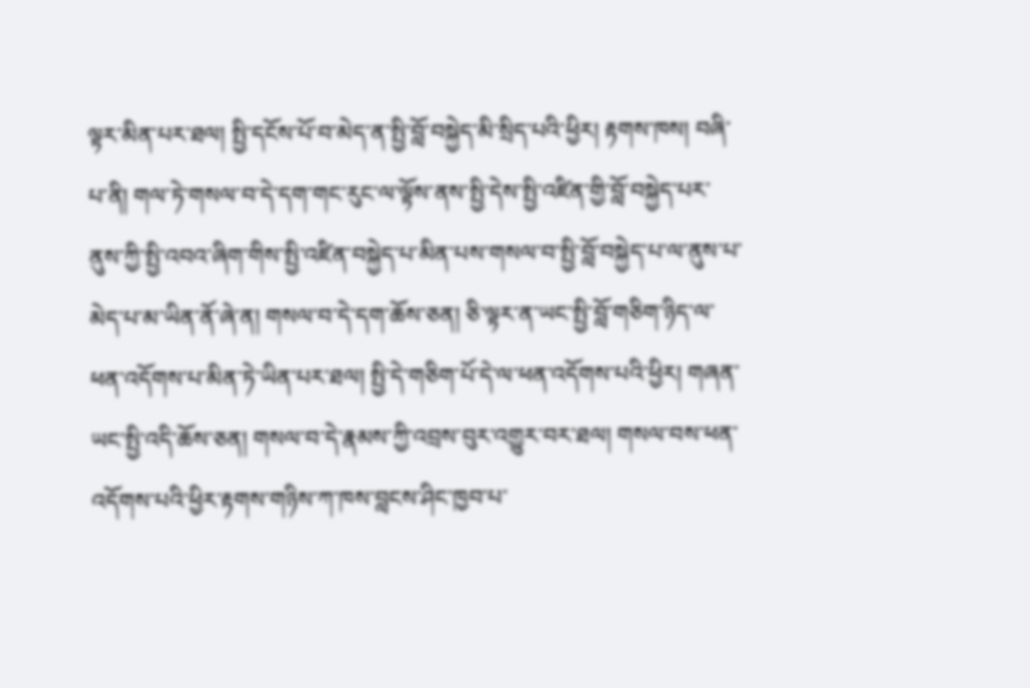ལྟར་མིན་པར་ཐལ། སྤྱི་དངོས་པོ་བ་མེད་ན་སྤྱི་བློ་བསྐྱེད་མི་སྲིད་པའི་ཕྱིར། རྟགས་ཁས། བཞི་པ་ནི། གལ་ཏེ་གསལ་བ་དེ་དག་གང་རུང་ལ་ལྟོས་ནས་སྤྱི་དེས་སྤྱི་འཛིན་གྱི་བློ་བསྐྱེད་པར་ནུས་ཀྱི་སྤྱི་འབའ་ཞིག་གིས་སྤྱི་འཛིན་བསྐྱེད་པ་མིན་པས་གསལ་བ་སྤྱི་བློ་བསྐྱེད་པ་ལ་ནུས་པ་མེད་པ་མ་ཡིན་ནོ་ཞེ་ན། གསལ་བ་དེ་དག་ཆོས་ཅན། ཅི་ལྟར་ན་ཡང་སྤྱི་བློ་གཅིག་ཉིད་ལ་ཕན་འདོགས་པ་མིན་ཏེ་ཡིན་པར་ཐལ། སྤྱི་དེ་གཅིག་པོ་དེ་ལ་ཕན་འདོགས་པའི་ཕྱིར། གཞན་ཡང་སྤྱི་འདི་ཆོས་ཅན། གསལ་བ་དེ་རྣམས་ཀྱི་འབྲས་བུར་འགྱུར་བར་ཐལ། གསལ་བས་ཕན་འདོགས་པའི་ཕྱིར་རྟགས་གཉིས་ཀ་ཁས་བླངས་ཤིང་ཁྱབ་པ་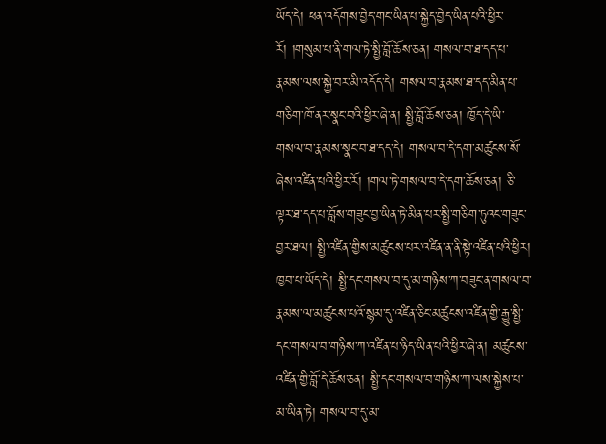ཡོད་དེ། ཕན་འདོགས་བྱེད་གང་ཡིན་པ་སྐྱེད་བྱེད་ཡིན་པའི་ཕྱིར་རོ། །གསུམ་པ་ནི་གལ་ཏེ་སྤྱི་བློ་ཆོས་ཅན། གསལ་བ་ཐ་དད་པ་རྣམས་ལས་སྐྱེ་བར་མི་འདོད་དེ། གསལ་བ་རྣམས་ཐ་དད་མིན་པ་གཅིག་ཁོ་ནར་སྣང་བའི་ཕྱིར་ཞེ་ན། སྤྱི་བློ་ཆོས་ཅན། ཁྱོད་དེ་ཡི་གསལ་བ་རྣམས་སྣང་བ་ཐ་དད་དེ། གསལ་བ་དེ་དག་མཚུངས་སོ་ཞེས་འཛིན་པའི་ཕྱིར་རོ། །གལ་ཏེ་གསལ་བ་དེ་དག་ཆོས་ཅན། ཅི་ལྟར་ཐ་དད་པ་བློས་གཟུང་བྱ་ཡིན་ཏེ་མིན་པར་སྤྱི་གཅིག་ཏུའང་གཟུང་བྱར་ཐལ། སྤྱི་འཛིན་གྱིས་མཚུངས་པར་འཛིན་ན་ནི་སྟེ་འཛིན་པའི་ཕྱིར། ཁྱབ་པ་ཡོད་དེ། སྤྱི་དང་གསལ་བ་དུ་མ་གཉིས་ཀ་བཟུང་ན་གསལ་བ་རྣམས་ལ་མཚུངས་པའོ་སྙམ་དུ་འཛིན་ཅིང་མཚུངས་འཛིན་གྱི་རྒྱུ་སྤྱི་དང་གསལ་བ་གཉིས་ཀ་འཛིན་པ་ཉིད་ཡིན་པའི་ཕྱིར་ཞེ་ན། མཚུངས་འཛིན་གྱི་བློ་དེ་ཆོས་ཅན། སྤྱི་དང་གསལ་བ་གཉིས་ཀ་ལས་སྐྱེས་པ་མ་ཡིན་ཏེ། གསལ་བ་དུ་མ་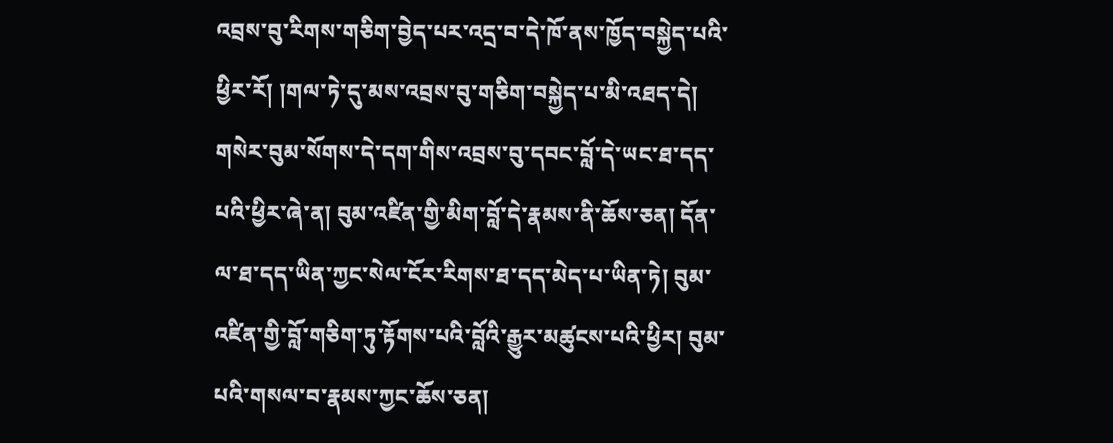འབྲས་བུ་རིགས་གཅིག་བྱེད་པར་འདྲ་བ་དེ་ཁོ་ནས་ཁྱོད་བསྐྱེད་པའི་ཕྱིར་རོ། །གལ་ཏེ་དུ་མས་འབྲས་བུ་གཅིག་བསྐྱེད་པ་མི་འཐད་དེ། གསེར་བུམ་སོགས་དེ་དག་གིས་འབྲས་བུ་དབང་བློ་དེ་ཡང་ཐ་དད་པའི་ཕྱིར་ཞེ་ན། བུམ་འཛིན་གྱི་མིག་བློ་དེ་རྣམས་ནི་ཆོས་ཅན། དོན་ལ་ཐ་དད་ཡིན་ཀྱང་སེལ་ངོར་རིགས་ཐ་དད་མེད་པ་ཡིན་ཏེ། བུམ་འཛིན་གྱི་བློ་གཅིག་ཏུ་རྟོགས་པའི་བློའི་རྒྱུར་མཚུངས་པའི་ཕྱིར། བུམ་པའི་གསལ་བ་རྣམས་ཀྱང་ཆོས་ཅན།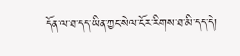དོན་ལ་ཐ་དད་ཡིན་ཀྱང་སེལ་ངོར་རིགས་ཐ་མི་དད་དེ།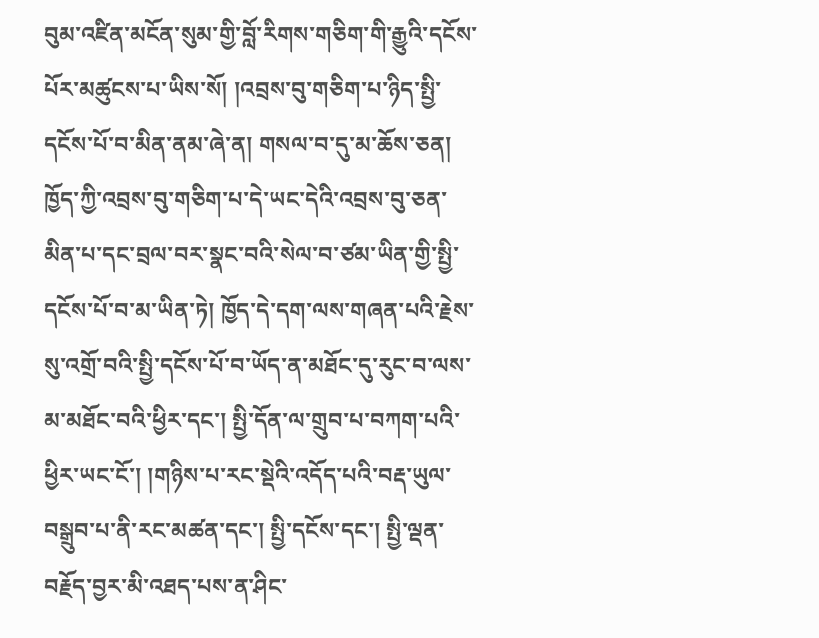བུམ་འཛིན་མངོན་སུམ་གྱི་བློ་རིགས་གཅིག་གི་རྒྱུའི་དངོས་པོར་མཚུངས་པ་ཡིས་སོ། །འབྲས་བུ་གཅིག་པ་ཉིད་སྤྱི་དངོས་པོ་བ་མིན་ནམ་ཞེ་ན། གསལ་བ་དུ་མ་ཆོས་ཅན། ཁྱོད་ཀྱི་འབྲས་བུ་གཅིག་པ་དེ་ཡང་དེའི་འབྲས་བུ་ཅན་མིན་པ་དང་བྲལ་བར་སྣང་བའི་སེལ་བ་ཙམ་ཡིན་གྱི་སྤྱི་དངོས་པོ་བ་མ་ཡིན་ཏེ། ཁྱོད་དེ་དག་ལས་གཞན་པའི་རྗེས་སུ་འགྲོ་བའི་སྤྱི་དངོས་པོ་བ་ཡོད་ན་མཐོང་དུ་རུང་བ་ལས་མ་མཐོང་བའི་ཕྱིར་དང་། སྤྱི་དོན་ལ་གྲུབ་པ་བཀག་པའི་ཕྱིར་ཡང་ངོ་། །གཉིས་པ་རང་སྡེའི་འདོད་པའི་བརྡ་ཡུལ་བསྒྲུབ་པ་ནི་རང་མཚན་དང་། སྤྱི་དངོས་དང་། སྤྱི་ལྡན་བརྗོད་བྱར་མི་འཐད་པས་ན་ཤིང་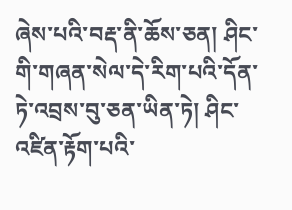ཞེས་པའི་བརྡ་ནི་ཆོས་ཅན། ཤིང་གི་གཞན་སེལ་དེ་རིག་པའི་དོན་ཏེ་འབྲས་བུ་ཅན་ཡིན་ཏེ། ཤིང་འཛིན་རྟོག་པའི་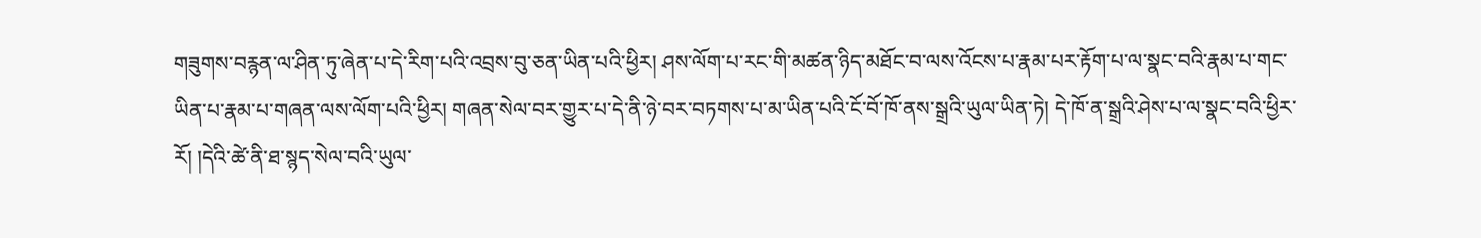གཟུགས་བརྙན་ལ་ཤིན་ཏུ་ཞེན་པ་དེ་རིག་པའི་འབྲས་བུ་ཅན་ཡིན་པའི་ཕྱིར། ཤས་ལོག་པ་རང་གི་མཚན་ཉིད་མཐོང་བ་ལས་འོངས་པ་རྣམ་པར་རྟོག་པ་ལ་སྣང་བའི་རྣམ་པ་གང་ཡིན་པ་རྣམ་པ་གཞན་ལས་ལོག་པའི་ཕྱིར། གཞན་སེལ་བར་གྱུར་པ་དེ་ནི་ཉེ་བར་བཏགས་པ་མ་ཡིན་པའི་ངོ་བོ་ཁོ་ནས་སྒྲའི་ཡུལ་ཡིན་ཏེ། དེ་ཁོ་ན་སྒྲའི་ཤེས་པ་ལ་སྣང་བའི་ཕྱིར་རོ། །དེའི་ཚེ་ནི་ཐ་སྙད་སེལ་བའི་ཡུལ་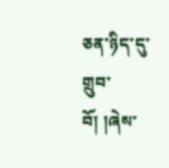ཅན་ཉིད་དུ་གྲུབ་བོ། །ཞེས་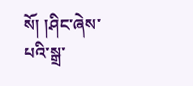སོ། །ཤིང་ཞེས་པའི་སྒྲ་